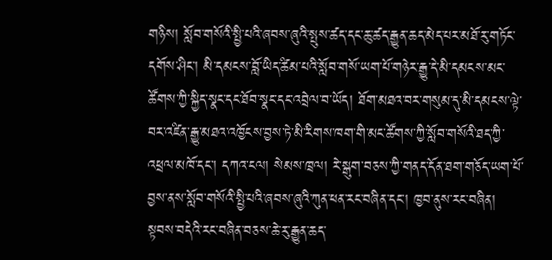གཉིས། སློབ་གསོའི་སྤྱི་པའི་ཞབས་ཞུའི་སྤུས་ཚད་དང་ཆུ་ཚད་རྒྱུན་ཆད་མེད་པར་མཐོ་རུ་གཏོང་དགོས་ཤིང་། མི་དམངས་བློ་ཡིད་ཚིམ་པའི་སློབ་གསོ་ཡག་པོ་གཉེར་རྒྱུ་དེ་མི་དམངས་མང་ཚོགས་ཀྱི་སྐྱིད་སྣང་དང་ཐོབ་སྣང་དང་འབྲེལ་བ་ཡོད། ཐོག་མཐའ་བར་གསུམ་དུ་མི་དམངས་ལྟེ་བར་འཛིན་རྒྱུ་མཐའ་འཁྱོངས་བྱས་ཏེ་མི་རིགས་ཁག་གི་མང་ཚོགས་ཀྱི་སློབ་གསོའི་ཐད་ཀྱི་འཕྲལ་མཁོ་དང་། དཀའ་ངལ། སེམས་ཁྲལ། རེ་སྒུག་བཅས་ཀྱི་གནད་དོན་ཐག་གཅོད་ཡག་པོ་བྱས་ནས་སློབ་གསོའི་སྤྱི་པའི་ཞབས་ཞུའི་ཀུན་ཕན་རང་བཞིན་དང་། ཁྱབ་ནུས་རང་བཞིན། སྟབས་བདེའི་རང་བཞིན་བཅས་ཆེ་རུ་རྒྱུན་ཆད་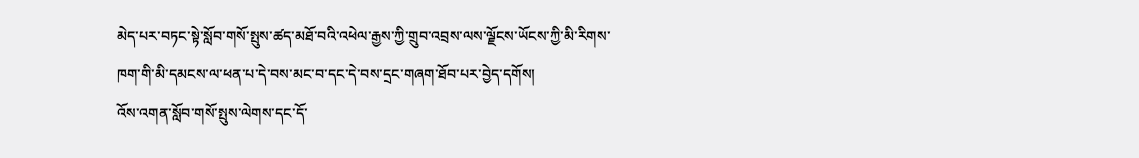མེད་པར་བཏང་སྟེ་སློབ་གསོ་སྤུས་ཚད་མཐོ་བའི་འཕེལ་རྒྱས་ཀྱི་གྲུབ་འབྲས་ལས་ལྗོངས་ཡོངས་ཀྱི་མི་རིགས་ཁག་གི་མི་དམངས་ལ་ཕན་པ་དེ་བས་མང་བ་དང་དེ་བས་དྲང་གཞག་ཐོབ་པར་བྱེད་དགོས།
འོས་འགན་སློབ་གསོ་སྤུས་ལེགས་དང་དོ་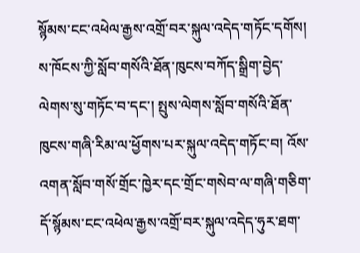སྙོམས་ངང་འཕེལ་རྒྱས་འགྲོ་བར་སྐུལ་འདེད་གཏོང་དགོས། ས་ཁོངས་ཀྱི་སློབ་གསོའི་ཐོན་ཁུངས་བཀོད་སྒྲིག་བྱེད་ལེགས་སུ་གཏོང་བ་དང་། སྤུས་ལེགས་སློབ་གསོའི་ཐོན་ཁུངས་གཞི་རིམ་ལ་ཕྱོགས་པར་སྐུལ་འདེད་གཏོང་བ། འོས་འགན་སློབ་གསོ་གྲོང་ཁྱེར་དང་གྲོང་གསེབ་ལ་གཞི་གཅིག་དོ་སྙོམས་ངང་འཕེལ་རྒྱས་འགྲོ་བར་སྐུལ་འདེད་ཧུར་ཐག་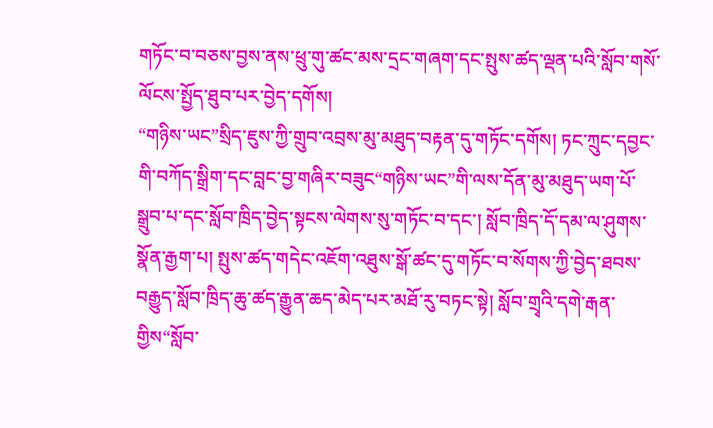གཏོང་བ་བཅས་བྱས་ནས་ཕྲུ་གུ་ཚང་མས་དྲང་གཞག་དང་སྤུས་ཚད་ལྡན་པའི་སློབ་གསོ་ལོངས་སྤྱོད་ཐུབ་པར་བྱེད་དགོས།
“གཉིས་ཡང”སྲིད་ཇུས་ཀྱི་གྲུབ་འབྲས་མུ་མཐུད་བརྟན་དུ་གཏོང་དགོས། ཏང་ཀྲུང་དབྱང་གི་བཀོད་སྒྲིག་དང་བླང་བྱ་གཞིར་བཟུང“གཉིས་ཡང”གི་ལས་དོན་མུ་མཐུད་ཡག་པོ་སྒྲུབ་པ་དང་སློབ་ཁྲིད་བྱེད་སྟངས་ལེགས་སུ་གཏོང་བ་དང་། སློབ་ཁྲིད་དོ་དམ་ལ་ཤུགས་སྣོན་རྒྱག་པ། སྤུས་ཚད་གདེང་འཇོག་འཐུས་སྒོ་ཚང་དུ་གཏོང་བ་སོགས་ཀྱི་བྱེད་ཐབས་བརྒྱུད་སློབ་ཁྲིད་ཆུ་ཚད་རྒྱུན་ཆད་མེད་པར་མཐོ་རུ་བཏང་སྟེ། སློབ་གྲྭའི་དགེ་རྒན་གྱིས“སློབ་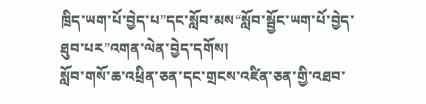ཁྲིད་ཡག་པོ་བྱེད་པ”དང་སློབ་མས“སློབ་སྦྱོང་ཡག་པོ་བྱེད་ཐུབ་པར”འགན་ལེན་བྱེད་དགོས།
སློབ་གསོ་ཆ་འཕྲིན་ཅན་དང་གྲངས་འཛིན་ཅན་གྱི་འཐབ་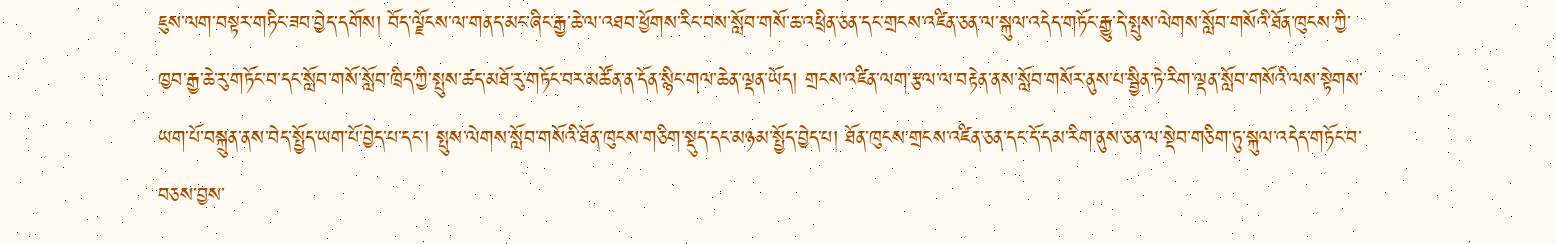ཇུས་ལག་བསྟར་གཏིང་ཟབ་བྱེད་དགོས། བོད་ལྗོངས་ལ་གནད་མང་ཞིང་རྒྱ་ཆེ་ལ་འཐབ་ཕྱོགས་རིང་བས་སློབ་གསོ་ཆ་འཕྲིན་ཅན་དང་གྲངས་འཛིན་ཅན་ལ་སྐུལ་འདེད་གཏོང་རྒྱུ་དེ་སྤུས་ལེགས་སློབ་གསོའི་ཐོན་ཁུངས་ཀྱི་ཁྱབ་རྒྱ་ཆེ་རུ་གཏོང་བ་དང་སློབ་གསོ་སློབ་ཁྲིད་ཀྱི་སྤུས་ཚད་མཐོ་རུ་གཏོང་བར་མཚོན་ན་དོན་སྙིང་གལ་ཆེན་ལྡན་ཡོད། གྲངས་འཛིན་ལག་རྩལ་ལ་བརྟེན་ནས་སློབ་གསོར་ནུས་པ་སྦྱིན་ཏེ་རིག་ལྡན་སློབ་གསོའི་ལས་སྟེགས་ཡག་པོ་བསྐྲུན་ནས་བེད་སྤྱོད་ཡག་པོ་བྱེད་པ་དང་། སྤུས་ལེགས་སློབ་གསོའི་ཐོན་ཁུངས་གཅིག་སྡུད་དང་མཉམ་སྤྱོད་བྱེད་པ། ཐོན་ཁུངས་གྲངས་འཛིན་ཅན་དང་དོ་དམ་རིག་ནུས་ཅན་ལ་སྡེབ་གཅིག་ཏུ་སྐུལ་འདེད་གཏོང་བ་བཅས་བྱས་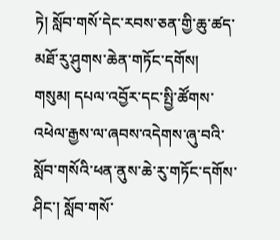ཏེ། སློབ་གསོ་དེང་རབས་ཅན་གྱི་ཆུ་ཚད་མཐོ་རུ་ཤུགས་ཆེན་གཏོང་དགོས།
གསུམ། དཔལ་འབྱོར་དང་སྤྱི་ཚོགས་འཕེལ་རྒྱས་ལ་ཞབས་འདེགས་ཞུ་བའི་སློབ་གསོའི་ཕན་ནུས་ཆེ་རུ་གཏོང་དགོས་ཤིང་། སློབ་གསོ་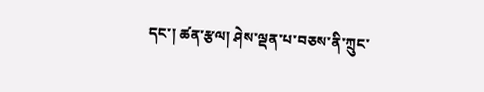དང་། ཚན་རྩལ། ཤེས་ལྡན་པ་བཅས་ནི་ཀྲུང་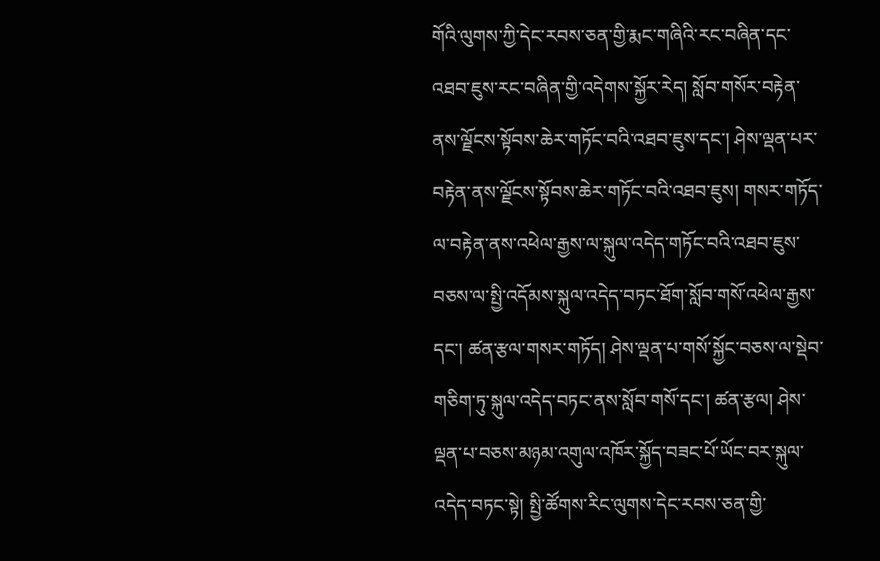གོའི་ལུགས་ཀྱི་དེང་རབས་ཅན་གྱི་རྨང་གཞིའི་རང་བཞིན་དང་འཐབ་ཇུས་རང་བཞིན་གྱི་འདེགས་སྐྱོར་རེད། སློབ་གསོར་བརྟེན་ནས་ལྗོངས་སྟོབས་ཆེར་གཏོང་བའི་འཐབ་ཇུས་དང་། ཤེས་ལྡན་པར་བརྟེན་ནས་ལྗོངས་སྟོབས་ཆེར་གཏོང་བའི་འཐབ་ཇུས། གསར་གཏོད་ལ་བརྟེན་ནས་འཕེལ་རྒྱས་ལ་སྐུལ་འདེད་གཏོང་བའི་འཐབ་ཇུས་བཅས་ལ་སྤྱི་འདོམས་སྐུལ་འདེད་བཏང་ཐོག་སློབ་གསོ་འཕེལ་རྒྱས་དང་། ཚན་རྩལ་གསར་གཏོད། ཤེས་ལྡན་པ་གསོ་སྐྱོང་བཅས་ལ་སྡེབ་གཅིག་ཏུ་སྐུལ་འདེད་བཏང་ནས་སློབ་གསོ་དང་། ཚན་རྩལ། ཤེས་ལྡན་པ་བཅས་མཉམ་འགུལ་འཁོར་སྐྱོད་བཟང་པོ་ཡོང་བར་སྐུལ་འདེད་བཏང་སྟེ། སྤྱི་ཚོགས་རིང་ལུགས་དེང་རབས་ཅན་གྱི་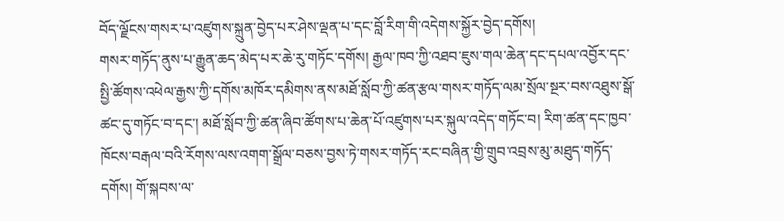བོད་ལྗོངས་གསར་པ་འཛུགས་སྐྲུན་བྱེད་པར་ཤེས་ལྡན་པ་དང་བློ་རིག་གི་འདེགས་སྐྱོར་བྱེད་དགོས།
གསར་གཏོད་ནུས་པ་རྒྱུན་ཆད་མེད་པར་ཆེ་རུ་གཏོང་དགོས། རྒྱལ་ཁབ་ཀྱི་འཐབ་ཇུས་གལ་ཆེན་དང་དཔལ་འབྱོར་དང་སྤྱི་ཚོགས་འཕེལ་རྒྱས་ཀྱི་དགོས་མཁོར་དམིགས་ནས་མཐོ་སློབ་ཀྱི་ཚན་རྩལ་གསར་གཏོད་ལམ་སྲོལ་སྔར་བས་འཐུས་སྒོ་ཚང་དུ་གཏོང་བ་དང་། མཐོ་སློབ་ཀྱི་ཚན་ཞིབ་ཚོགས་པ་ཆེན་པོ་འཛུགས་པར་སྐུལ་འདེད་གཏོང་བ། རིག་ཚན་དང་ཁྱབ་ཁོངས་བརྒལ་བའི་རོགས་ལས་འགག་སྒྲོལ་བཅས་བྱས་ཏེ་གསར་གཏོད་རང་བཞིན་གྱི་གྲུབ་འབྲས་མུ་མཐུད་གཏོད་དགོས། གོ་སྐབས་ལ་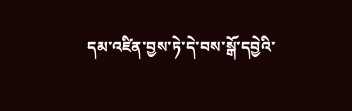དམ་འཛིན་བྱས་ཏེ་དེ་བས་སྒོ་དབྱེའི་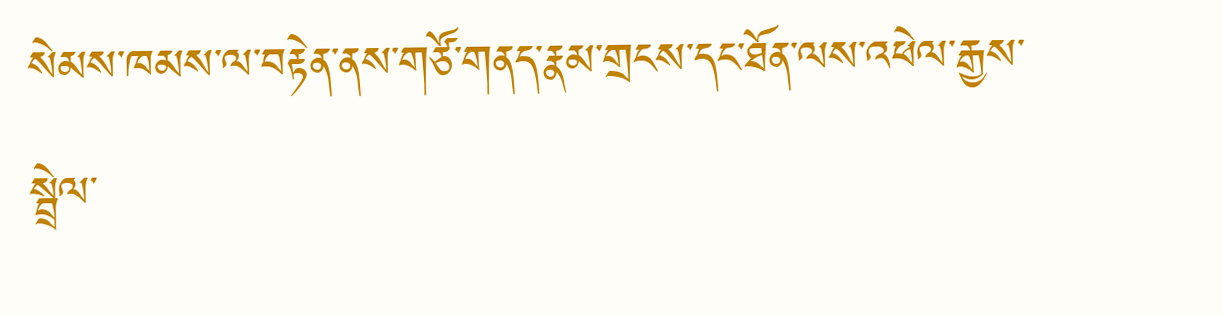སེམས་ཁམས་ལ་བརྟེན་ནས་གཙོ་གནད་རྣམ་གྲངས་དང་ཐོན་ལས་འཕེལ་རྒྱས་སྦྲེལ་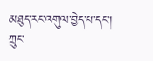མཐུད་རང་འགུལ་བྱེད་པ་དང་། ཀྲུང་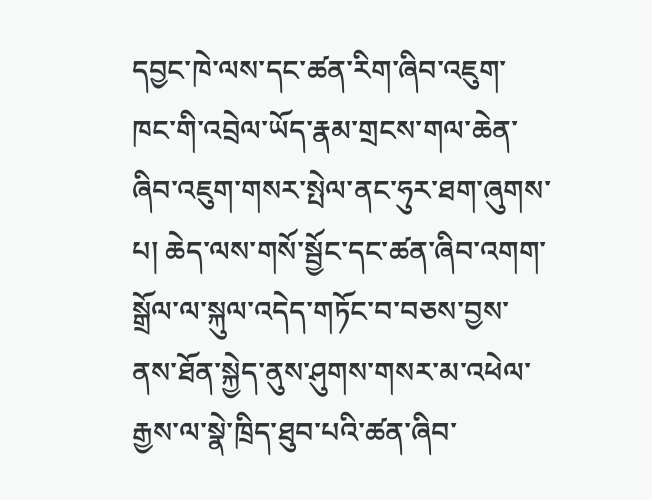དབྱང་ཁེ་ལས་དང་ཚན་རིག་ཞིབ་འཇུག་ཁང་གི་འབྲེལ་ཡོད་རྣམ་གྲངས་གལ་ཆེན་ཞིབ་འཇུག་གསར་སྤེལ་ནང་ཧུར་ཐག་ཞུགས་པ། ཆེད་ལས་གསོ་སྦྱོང་དང་ཚན་ཞིབ་འགག་སྒྲོལ་ལ་སྐུལ་འདེད་གཏོང་བ་བཅས་བྱས་ནས་ཐོན་སྐྱེད་ནུས་ཤུགས་གསར་མ་འཕེལ་རྒྱས་ལ་སྣེ་ཁྲིད་ཐུབ་པའི་ཚན་ཞིབ་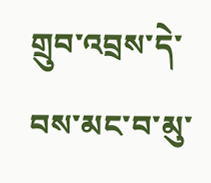གྲུབ་འབྲས་དེ་བས་མང་བ་མུ་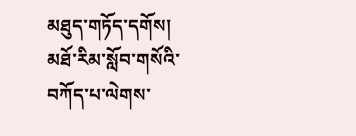མཐུད་གཏོད་དགོས།
མཐོ་རིམ་སློབ་གསོའི་བཀོད་པ་ལེགས་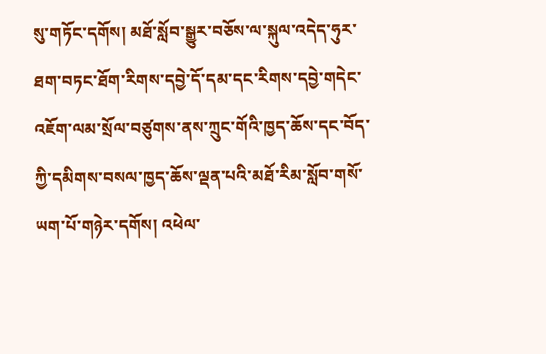སུ་གཏོང་དགོས། མཐོ་སློབ་སྒྱུར་བཅོས་ལ་སྐུལ་འདེད་ཧུར་ཐག་བཏང་ཐོག་རིགས་དབྱེ་དོ་དམ་དང་རིགས་དབྱེ་གདེང་འཇོག་ལམ་སྲོལ་བཙུགས་ནས་ཀྲུང་གོའི་ཁྱད་ཆོས་དང་བོད་ཀྱི་དམིགས་བསལ་ཁྱད་ཆོས་ལྡན་པའི་མཐོ་རིམ་སློབ་གསོ་ཡག་པོ་གཉེར་དགོས། འཕེལ་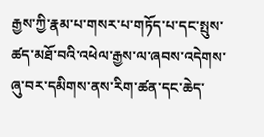རྒྱས་ཀྱི་རྣམ་པ་གསར་པ་གཏོད་པ་དང་སྤུས་ཚད་མཐོ་བའི་འཕེལ་རྒྱས་ལ་ཞབས་འདེགས་ཞུ་བར་དམིགས་ནས་རིག་ཚན་དང་ཆེད་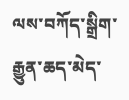ལས་བཀོད་སྒྲིག་རྒྱུན་ཆད་མེད་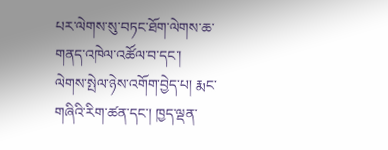པར་ལེགས་སུ་བཏང་ཐོག་ལེགས་ཆ་གནད་འཁེལ་འཚོལ་བ་དང་། ལེགས་སྤེལ་ཉེས་འགོག་བྱེད་པ། རྨང་གཞིའི་རིག་ཚན་དང་། ཁྱད་ལྡན་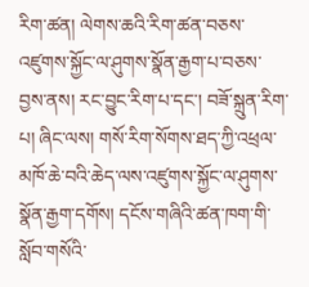རིག་ཚན། ལེགས་ཆའི་རིག་ཚན་བཅས་འཛུགས་སྐྱོང་ལ་ཤུགས་སྣོན་རྒྱག་པ་བཅས་བྱས་ནས། རང་བྱུང་རིག་པ་དང་། བཟོ་སྐྲུན་རིག་པ། ཞིང་ལས། གསོ་རིག་སོགས་ཐད་ཀྱི་འཕྲལ་མཁོ་ཆེ་བའི་ཆེད་ལས་འཛུགས་སྐྱོང་ལ་ཤུགས་སྣོན་རྒྱག་དགོས། དངོས་གཞིའི་ཚན་ཁག་གི་སློབ་གསོའི་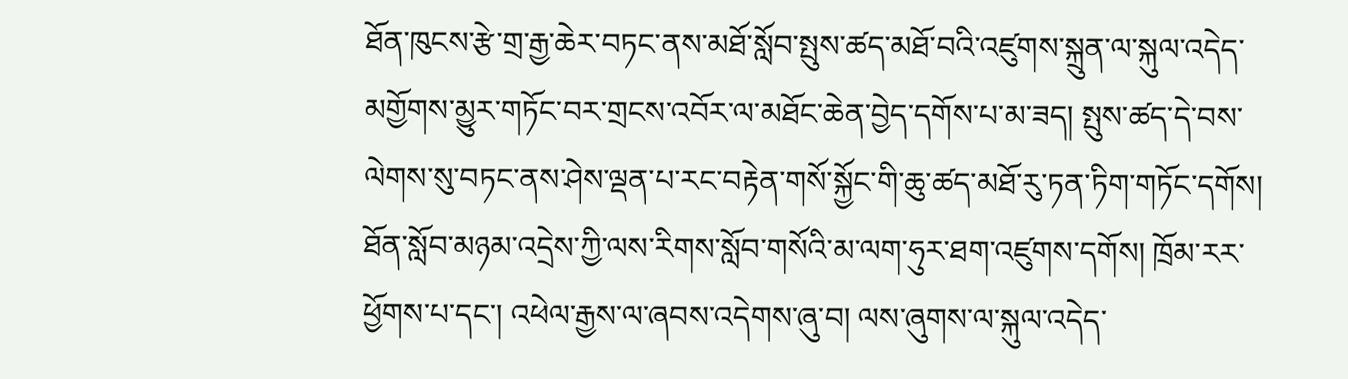ཐོན་ཁུངས་རྩེ་གྲ་རྒྱ་ཆེར་བཏང་ནས་མཐོ་སློབ་སྤུས་ཚད་མཐོ་བའི་འཛུགས་སྐྲུན་ལ་སྐུལ་འདེད་མགྱོགས་མྱུར་གཏོང་བར་གྲངས་འབོར་ལ་མཐོང་ཆེན་བྱེད་དགོས་པ་མ་ཟད། སྤུས་ཚད་དེ་བས་ལེགས་སུ་བཏང་ནས་ཤེས་ལྡན་པ་རང་བརྟེན་གསོ་སྐྱོང་གི་ཆུ་ཚད་མཐོ་རུ་ཏན་ཏིག་གཏོང་དགོས།
ཐོན་སློབ་མཉམ་འདྲེས་ཀྱི་ལས་རིགས་སློབ་གསོའི་མ་ལག་ཧུར་ཐག་འཛུགས་དགོས། ཁྲོམ་རར་ཕྱོགས་པ་དང་། འཕེལ་རྒྱས་ལ་ཞབས་འདེགས་ཞུ་བ། ལས་ཞུགས་ལ་སྐུལ་འདེད་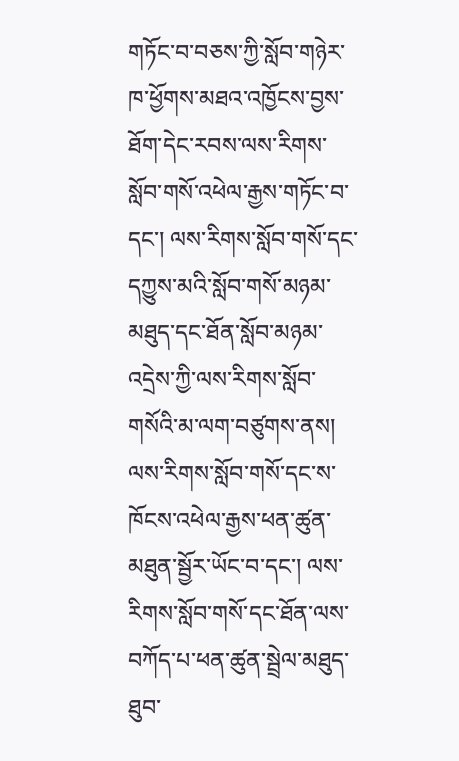གཏོང་བ་བཅས་ཀྱི་སློབ་གཉེར་ཁ་ཕྱོགས་མཐའ་འཁྱོངས་བྱས་ཐོག་དེང་རབས་ལས་རིགས་སློབ་གསོ་འཕེལ་རྒྱས་གཏོང་བ་དང་། ལས་རིགས་སློབ་གསོ་དང་དཀྱུས་མའི་སློབ་གསོ་མཉམ་མཐུད་དང་ཐོན་སློབ་མཉམ་འདྲེས་ཀྱི་ལས་རིགས་སློབ་གསོའི་མ་ལག་བཙུགས་ནས། ལས་རིགས་སློབ་གསོ་དང་ས་ཁོངས་འཕེལ་རྒྱས་ཕན་ཚུན་མཐུན་སྦྱོར་ཡོང་བ་དང་། ལས་རིགས་སློབ་གསོ་དང་ཐོན་ལས་བཀོད་པ་ཕན་ཚུན་སྦྲེལ་མཐུད་ཐུབ་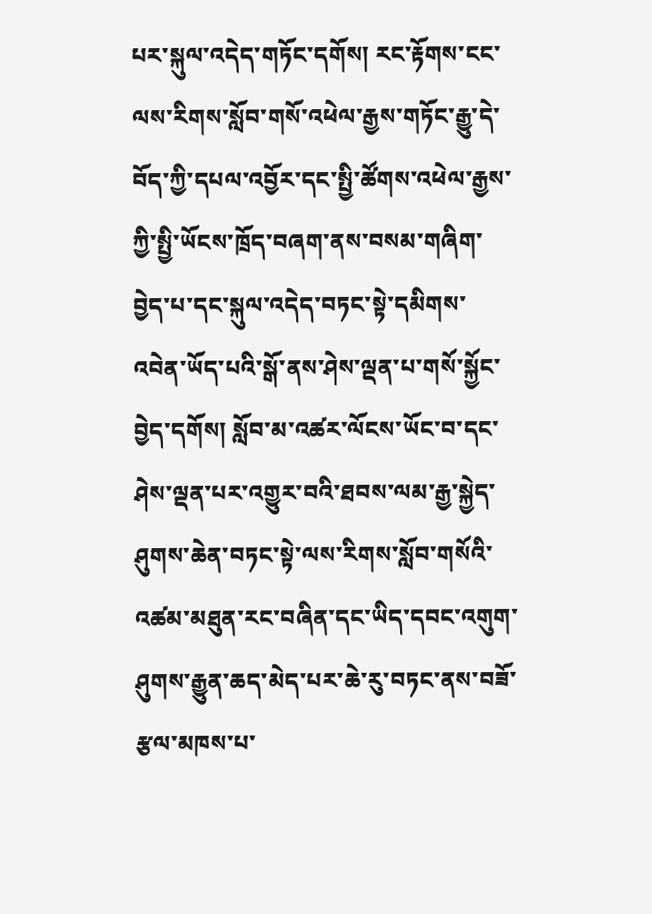པར་སྐུལ་འདེད་གཏོང་དགོས། རང་རྟོགས་ངང་ལས་རིགས་སློབ་གསོ་འཕེལ་རྒྱས་གཏོང་རྒྱུ་དེ་བོད་ཀྱི་དཔལ་འབྱོར་དང་སྤྱི་ཚོགས་འཕེལ་རྒྱས་ཀྱི་སྤྱི་ཡོངས་ཁྲོད་བཞག་ནས་བསམ་གཞིག་བྱེད་པ་དང་སྐུལ་འདེད་བཏང་སྟེ་དམིགས་འབེན་ཡོད་པའི་སྒོ་ནས་ཤེས་ལྡན་པ་གསོ་སྐྱོང་བྱེད་དགོས། སློབ་མ་འཚར་ལོངས་ཡོང་བ་དང་ཤེས་ལྡན་པར་འགྱུར་བའི་ཐབས་ལམ་རྒྱ་སྐྱེད་ཤུགས་ཆེན་བཏང་སྟེ་ལས་རིགས་སློབ་གསོའི་འཚམ་མཐུན་རང་བཞིན་དང་ཡིད་དབང་འགུག་ཤུགས་རྒྱུན་ཆད་མེད་པར་ཆེ་རུ་བཏང་ནས་བཟོ་རྩལ་མཁས་པ་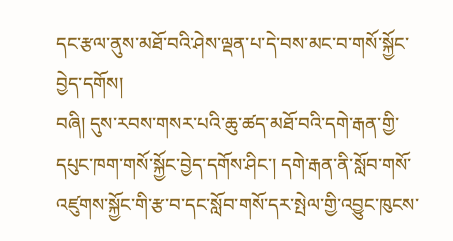དང་རྩལ་ནུས་མཐོ་བའི་ཤེས་ལྡན་པ་དེ་བས་མང་བ་གསོ་སྐྱོང་བྱེད་དགོས།
བཞི། དུས་རབས་གསར་པའི་ཆུ་ཚད་མཐོ་བའི་དགེ་རྒན་གྱི་དཔུང་ཁག་གསོ་སྐྱོང་བྱེད་དགོས་ཤིང་། དགེ་རྒན་ནི་སློབ་གསོ་འཛུགས་སྐྱོང་གི་རྩ་བ་དང་སློབ་གསོ་དར་སྤེལ་གྱི་འབྱུང་ཁུངས་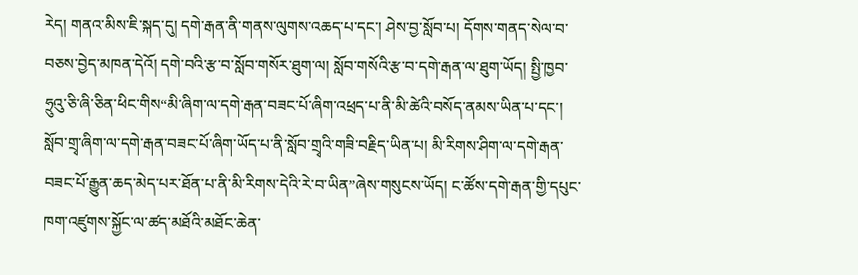རེད། གནའ་མིས་ཇི་སྐད་དུ། དགེ་རྒན་ནི་གནས་ལུགས་འཆད་པ་དང་། ཤེས་བྱ་སློབ་པ། དོགས་གནད་སེལ་བ་བཅས་བྱེད་མཁན་དེའོ། དགེ་བའི་རྩ་བ་སློབ་གསོར་ཐུག་ལ། སློབ་གསོའི་རྩ་བ་དགེ་རྒན་ལ་ཐུག་ཡོད། སྤྱི་ཁྱབ་ཧྲུའུ་ཅི་ཞི་ཅིན་ཕིང་གིས“མི་ཞིག་ལ་དགེ་རྒན་བཟང་པོ་ཞིག་འཕྲད་པ་ནི་མི་ཚེའི་བསོད་ནམས་ཡིན་པ་དང་། སློབ་གྲྭ་ཞིག་ལ་དགེ་རྒན་བཟང་པོ་ཞིག་ཡོད་པ་ནི་སློབ་གྲྭའི་གཟི་བརྗིད་ཡིན་པ། མི་རིགས་ཤིག་ལ་དགེ་རྒན་བཟང་པོ་རྒྱུན་ཆད་མེད་པར་ཐོན་པ་ནི་མི་རིགས་དེའི་རེ་བ་ཡིན”ཞེས་གསུངས་ཡོད། ང་ཚོས་དགེ་རྒན་གྱི་དཔུང་ཁག་འཛུགས་སྐྱོང་ལ་ཚད་མཐོའི་མཐོང་ཆེན་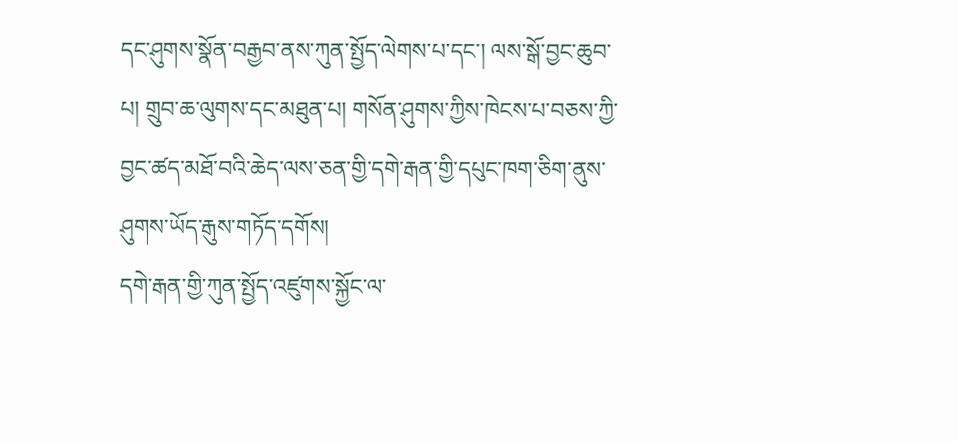དང་ཤུགས་སྣོན་བརྒྱབ་ནས་ཀུན་སྤྱོད་ལེགས་པ་དང་། ལས་སྒོ་བྱང་ཆུབ་པ། གྲུབ་ཆ་ལུགས་དང་མཐུན་པ། གསོན་ཤུགས་ཀྱིས་ཁེངས་པ་བཅས་ཀྱི་བྱང་ཚད་མཐོ་བའི་ཆེད་ལས་ཅན་གྱི་དགེ་རྒན་གྱི་དཔུང་ཁག་ཅིག་ནུས་ཤུགས་ཡོད་རྒུས་གཏོད་དགོས།
དགེ་རྒན་གྱི་ཀུན་སྤྱོད་འཛུགས་སྐྱོང་ལ་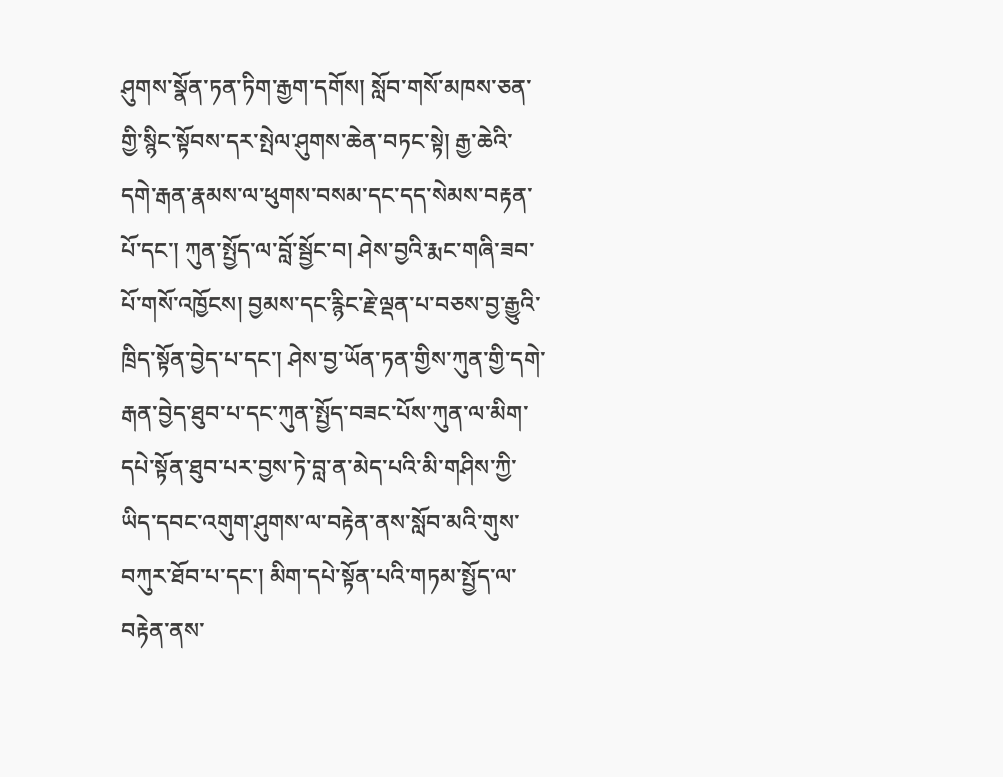ཤུགས་སྣོན་ཏན་ཏིག་རྒྱག་དགོས། སློབ་གསོ་མཁས་ཅན་གྱི་སྙིང་སྟོབས་དར་སྤེལ་ཤུགས་ཆེན་བཏང་སྟེ། རྒྱ་ཆེའི་དགེ་རྒན་རྣམས་ལ་ཕུགས་བསམ་དང་དད་སེམས་བརྟན་པོ་དང་། ཀུན་སྤྱོད་ལ་བློ་སྦྱོང་བ། ཤེས་བྱའི་རྨང་གཞི་ཟབ་པོ་གསོ་འཁྱོངས། བྱམས་དང་རྙིང་རྗེ་ལྡན་པ་བཅས་བྱ་རྒྱུའི་ཁྲིད་སྟོན་བྱེད་པ་དང་། ཤེས་བྱ་ཡོན་ཏན་གྱིས་ཀུན་གྱི་དགེ་རྒན་བྱེད་ཐུབ་པ་དང་ཀུན་སྤྱོད་བཟང་པོས་ཀུན་ལ་མིག་དཔེ་སྟོན་ཐུབ་པར་བྱས་ཏེ་བླ་ན་མེད་པའི་མི་གཤིས་ཀྱི་ཡིད་དབང་འགུག་ཤུགས་ལ་བརྟེན་ནས་སློབ་མའི་གུས་བཀུར་ཐོབ་པ་དང་། མིག་དཔེ་སྟོན་པའི་གཏམ་སྤྱོད་ལ་བརྟེན་ནས་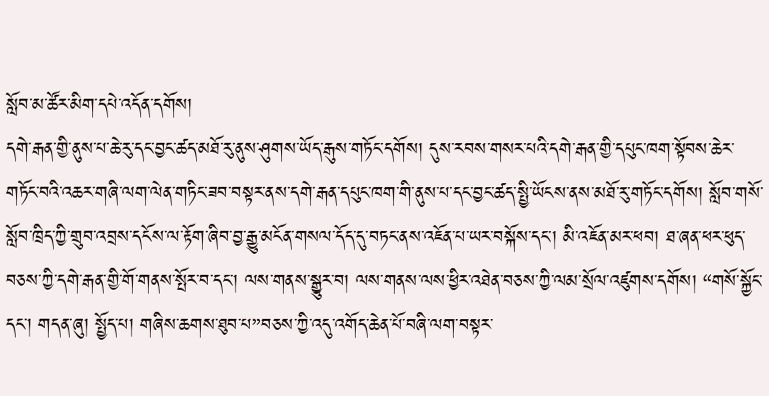སློབ་མ་ཚོར་མིག་དཔེ་འདོན་དགོས།
དགེ་རྒན་གྱི་ནུས་པ་ཆེ་རུ་དང་བྱང་ཚད་མཐོ་རུ་ནུས་ཤུགས་ཡོད་རྒུས་གཏོང་དགོས། དུས་རབས་གསར་པའི་དགེ་རྒན་གྱི་དཔུང་ཁག་སྟོབས་ཆེར་གཏོང་བའི་འཆར་གཞི་ལག་ལེན་གཏིང་ཟབ་བསྟར་ནས་དགེ་རྒན་དཔུང་ཁག་གི་ནུས་པ་དང་བྱང་ཚད་སྤྱི་ཡོངས་ནས་མཐོ་རུ་གཏོང་དགོས། སློབ་གསོ་སློབ་ཁྲིད་ཀྱི་གྲུབ་འབྲས་དངོས་ལ་རྟོག་ཞིབ་བྱ་རྒྱུ་མངོན་གསལ་དོད་དུ་བཏང་ནས་འཇོན་པ་ཡར་བསྐོས་དང་། མི་འཇོན་མར་ཕབ། ཐ་ཞན་ཕར་ཕུད་བཅས་ཀྱི་དགེ་རྒན་གྱི་གོ་གནས་སྤོར་བ་དང་། ལས་གནས་སྒྱུར་བ། ལས་གནས་ལས་ཕྱིར་འཐེན་བཅས་ཀྱི་ལམ་སྲོལ་འཛུགས་དགོས། “གསོ་སྐྱོང་དང་། གདན་ཞུ། སྤྱོད་པ། གཞིས་ཆགས་ཐུབ་པ”བཅས་ཀྱི་འདུ་འགོད་ཆེན་པོ་བཞི་ལག་བསྟར་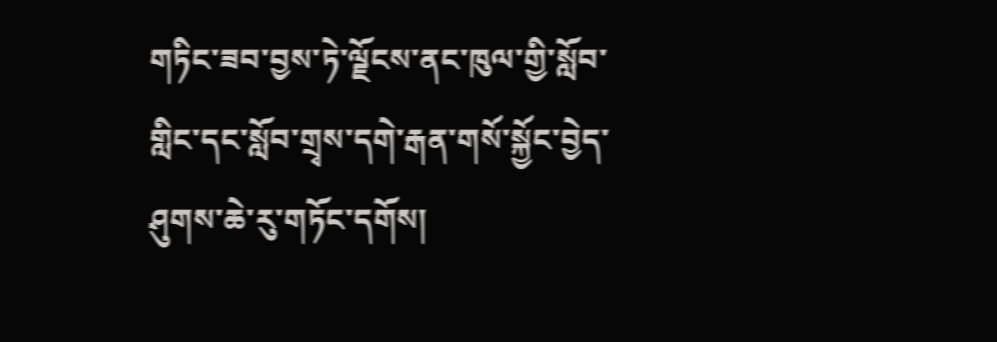གཏིང་ཟབ་བྱས་ཏེ་ལྗོངས་ནང་ཁུལ་གྱི་སློབ་གླིང་དང་སློབ་གྲྭས་དགེ་རྒན་གསོ་སྐྱོང་བྱེད་ཤུགས་ཆེ་རུ་གཏོང་དགོས།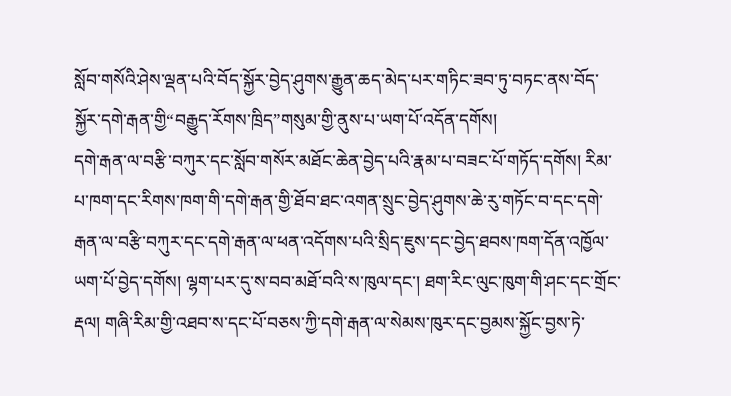སློབ་གསོའི་ཤེས་ལྡན་པའི་བོད་སྐྱོར་བྱེད་ཤུགས་རྒྱུན་ཆད་མེད་པར་གཏིང་ཟབ་ཏུ་བཏང་ནས་བོད་སྐྱོར་དགེ་རྒན་གྱི“བརྒྱུད་རོགས་ཁྲིད”གསུམ་གྱི་ནུས་པ་ཡག་པོ་འདོན་དགོས།
དགེ་རྒན་ལ་བརྩི་བཀུར་དང་སློབ་གསོར་མཐོང་ཆེན་བྱེད་པའི་རྣམ་པ་བཟང་པོ་གཏོད་དགོས། རིམ་པ་ཁག་དང་རིགས་ཁག་གི་དགེ་རྒན་གྱི་ཐོབ་ཐང་འགན་སྲུང་བྱེད་ཤུགས་ཆེ་རུ་གཏོང་བ་དང་དགེ་རྒན་ལ་བརྩི་བཀུར་དང་དགེ་རྒན་ལ་ཕན་འདོགས་པའི་སྲིད་ཇུས་དང་བྱེད་ཐབས་ཁག་དོན་འཁྱོལ་ཡག་པོ་བྱེད་དགོས། ལྷག་པར་དུ་ས་བབ་མཐོ་བའི་ས་ཁུལ་དང་། ཐག་རིང་ལུང་ཁུག་གི་ཤང་དང་གྲོང་རྡལ། གཞི་རིམ་གྱི་འཐབ་ས་དང་པོ་བཅས་ཀྱི་དགེ་རྒན་ལ་སེམས་ཁུར་དང་བྱམས་སྐྱོང་བྱས་ཏེ་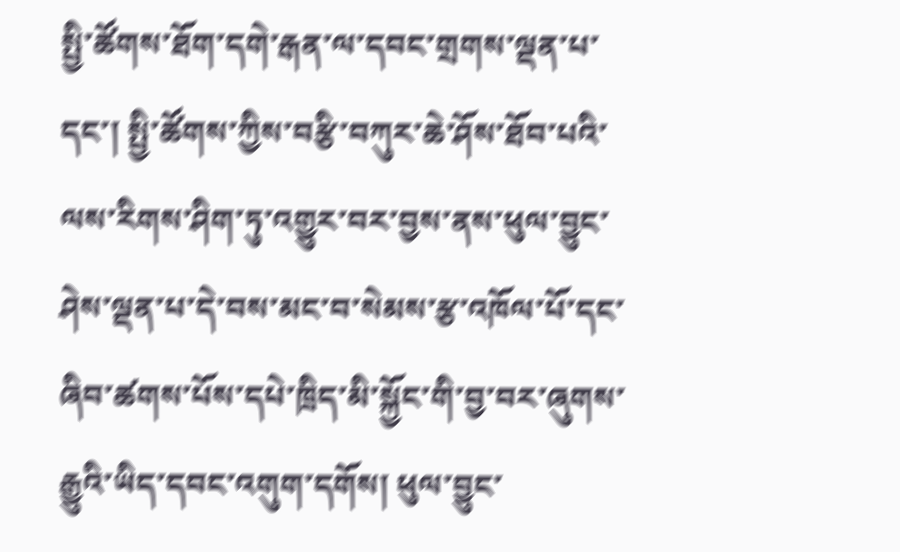སྤྱི་ཚོགས་ཐོག་དགེ་རྒན་ལ་དབང་གྲགས་ལྡན་པ་དང་། སྤྱི་ཚོགས་ཀྱིས་བརྩི་བཀུར་ཆེ་ཤོས་ཐོབ་པའི་ལས་རིགས་ཤིག་ཏུ་འགྱུར་བར་བྱས་ནས་ཕུལ་བྱུང་ཤེས་ལྡན་པ་དེ་བས་མང་བ་སེམས་རྩ་འཁོལ་པོ་དང་ཞིབ་ཚགས་པོས་དཔེ་ཁྲིད་མི་སྐྱོང་གི་བྱ་བར་ཞུགས་རྒྱུའི་ཡིད་དབང་འགུག་དགོས། ཕུལ་བྱུང་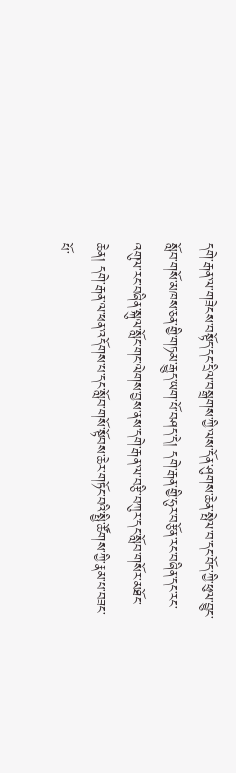དགེ་རྒན་ལ་གཟེངས་བསྟོད་དང་དྲིལ་བསྒྲགས་ཀྱི་ལས་དོན་ཤུགས་ཆེན་སྤེལ་བ་དང་བོད་ཀྱི་ཕུལ་བྱུང་སློབ་གསོ་མཁས་ཅན་གྱི་གཏམ་རྒྱུད་ཡག་པོ་བཤད་དེ། དགེ་རྒན་གྱི་ཧུར་བརྩོན་རང་བཞིན་དང་རང་འགུལ་རང་བཞིན་སྐུལ་སློང་གང་ལེགས་བྱས་ནས་དགེ་རྒན་ལ་བརྩི་བཀུར་དང་སློབ་གསོར་མཐོང་ཆེན། དགེ་རྒན་ལ་ཕན་འདོགས་པ་དང་སློབ་གསོ་སྟོབས་ཆེར་གཏོང་བའི་སྤྱི་ཚོགས་ཀྱི་རྣམ་པ་བཟང་པོ་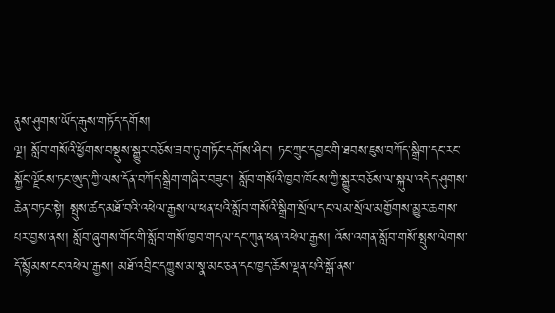ནུས་ཤུགས་ཡོད་རྒུས་གཏོད་དགོས།
ལྔ། སློབ་གསོའི་ཕྱོགས་བསྡུས་སྒྱུར་བཅོས་ཟབ་ཏུ་གཏོང་དགོས་ཤིང་། ཏང་ཀྲུང་དབྱང་གི་ཐབས་ཇུས་བཀོད་སྒྲིག་དང་རང་སྐྱོང་ལྗོངས་ཏང་ཨུད་ཀྱི་ལས་དོན་བཀོད་སྒྲིག་གཞིར་བཟུང་། སློབ་གསོའི་ཁྱབ་ཁོངས་ཀྱི་སྒྱུར་བཅོས་ལ་སྐུལ་འདེད་ཤུགས་ཆེན་བཏང་སྟེ། སྤུས་ཚད་མཐོ་བའི་འཕེལ་རྒྱས་ལ་ཕན་པའི་སློབ་གསོའི་སྒྲིག་སྲོལ་དང་ལམ་སྲོལ་མགྱོགས་མྱུར་ཆགས་པར་བྱས་ནས། སློབ་ཞུགས་གོང་གི་སློབ་གསོ་ཁྱབ་གདལ་དང་ཀུན་ཕན་འཕེལ་རྒྱས། འོས་འགན་སློབ་གསོ་སྤུས་ལེགས་དོ་སྙོམས་ངང་འཕེལ་རྒྱས། མཐོ་འབྲིང་དཀྱུས་མ་སྣ་མང་ཅན་དང་ཁྱད་ཆོས་ལྡན་པའི་སྒོ་ནས་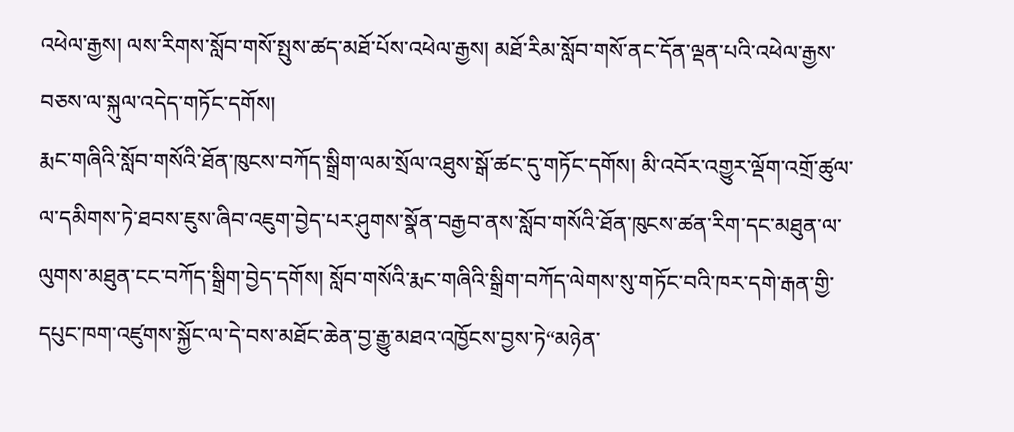འཕེལ་རྒྱས། ལས་རིགས་སློབ་གསོ་སྤུས་ཚད་མཐོ་པོས་འཕེལ་རྒྱས། མཐོ་རིམ་སློབ་གསོ་ནང་དོན་ལྡན་པའི་འཕེལ་རྒྱས་བཅས་ལ་སྐུལ་འདེད་གཏོང་དགོས།
རྨང་གཞིའི་སློབ་གསོའི་ཐོན་ཁུངས་བཀོད་སྒྲིག་ལམ་སྲོལ་འཐུས་སྒོ་ཚང་དུ་གཏོང་དགོས། མི་འབོར་འགྱུར་ལྡོག་འགྲོ་ཚུལ་ལ་དམིགས་ཏེ་ཐབས་ཇུས་ཞིབ་འཇུག་བྱེད་པར་ཤུགས་སྣོན་བརྒྱབ་ནས་སློབ་གསོའི་ཐོན་ཁུངས་ཚན་རིག་དང་མཐུན་ལ་ལུགས་མཐུན་ངང་བཀོད་སྒྲིག་བྱེད་དགོས། སློབ་གསོའི་རྨང་གཞིའི་སྒྲིག་བཀོད་ལེགས་སུ་གཏོང་བའི་ཁར་དགེ་རྒན་གྱི་དཔུང་ཁག་འཛུགས་སྐྱོང་ལ་དེ་བས་མཐོང་ཆེན་བྱ་རྒྱུ་མཐའ་འཁྱོངས་བྱས་ཏེ“མཉེན་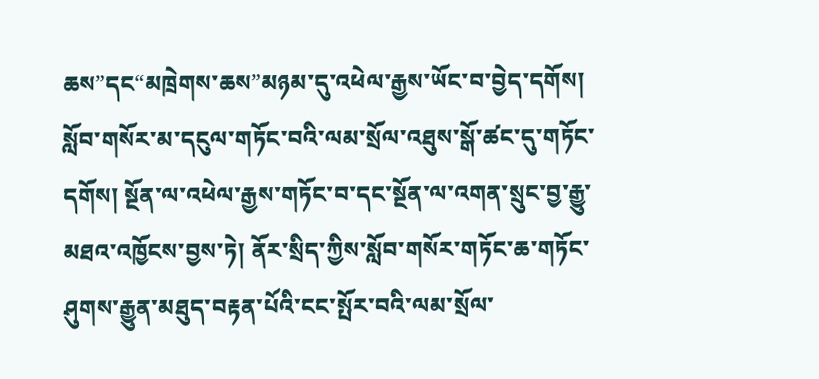ཆས”དང“མཁྲེགས་ཆས”མཉམ་དུ་འཕེལ་རྒྱས་ཡོང་བ་བྱེད་དགོས།
སློབ་གསོར་མ་དངུལ་གཏོང་བའི་ལམ་སྲོལ་འཐུས་སྒོ་ཚང་དུ་གཏོང་དགོས། སྔོན་ལ་འཕེལ་རྒྱས་གཏོང་བ་དང་སྔོན་ལ་འགན་སྲུང་བྱ་རྒྱུ་མཐའ་འཁྱོངས་བྱས་ཏེ། ནོར་སྲིད་ཀྱིས་སློབ་གསོར་གཏོང་ཆ་གཏོང་ཤུགས་རྒྱུན་མཐུད་བརྟན་པོའི་ངང་སྤོར་བའི་ལམ་སྲོལ་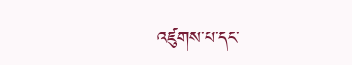འཛུགས་པ་དང་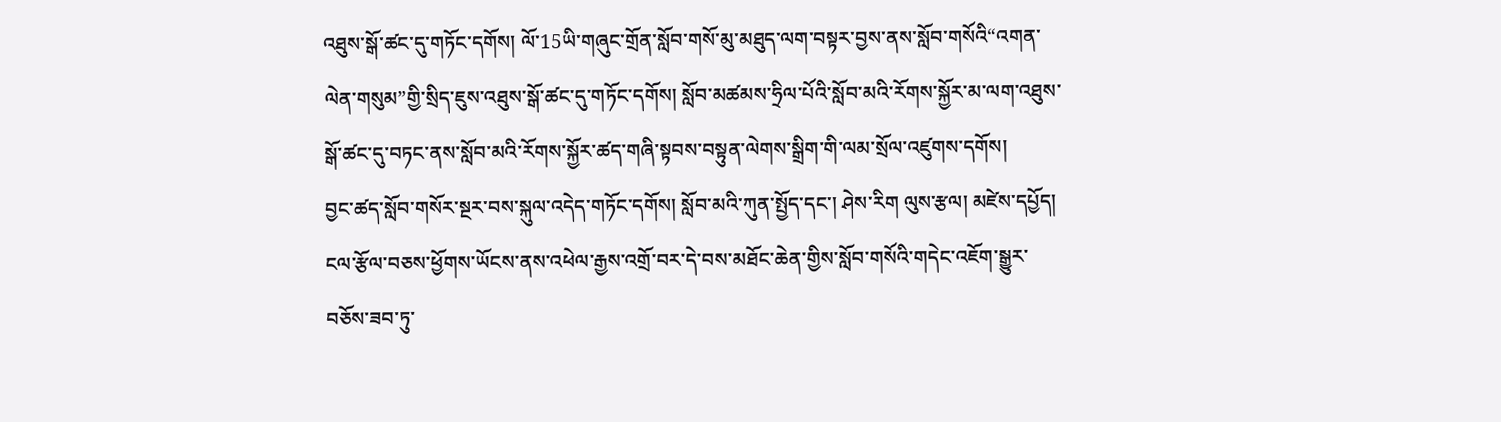འཐུས་སྒོ་ཚང་དུ་གཏོང་དགོས། ལོ་15ཡི་གཞུང་གྲོན་སློབ་གསོ་མུ་མཐུད་ལག་བསྟར་བྱས་ནས་སློབ་གསོའི“འགན་ལེན་གསུམ”གྱི་སྲིད་ཇུས་འཐུས་སྒོ་ཚང་དུ་གཏོང་དགོས། སློབ་མཚམས་ཧྲིལ་པོའི་སློབ་མའི་རོགས་སྐྱོར་མ་ལག་འཐུས་སྒོ་ཚང་དུ་བཏང་ནས་སློབ་མའི་རོགས་སྐྱོར་ཚད་གཞི་སྟབས་བསྟུན་ལེགས་སྒྲིག་གི་ལམ་སྲོལ་འཛུགས་དགོས།
བྱང་ཚད་སློབ་གསོར་སྔར་བས་སྐུལ་འདེད་གཏོང་དགོས། སློབ་མའི་ཀུན་སྤྱོད་དང་། ཤེས་རིག ལུས་རྩལ། མཛེས་དཔྱོད། ངལ་རྩོལ་བཅས་ཕྱོགས་ཡོངས་ནས་འཕེལ་རྒྱས་འགྲོ་བར་དེ་བས་མཐོང་ཆེན་གྱིས་སློབ་གསོའི་གདེང་འཇོག་སྒྱུར་བཅོས་ཟབ་ཏུ་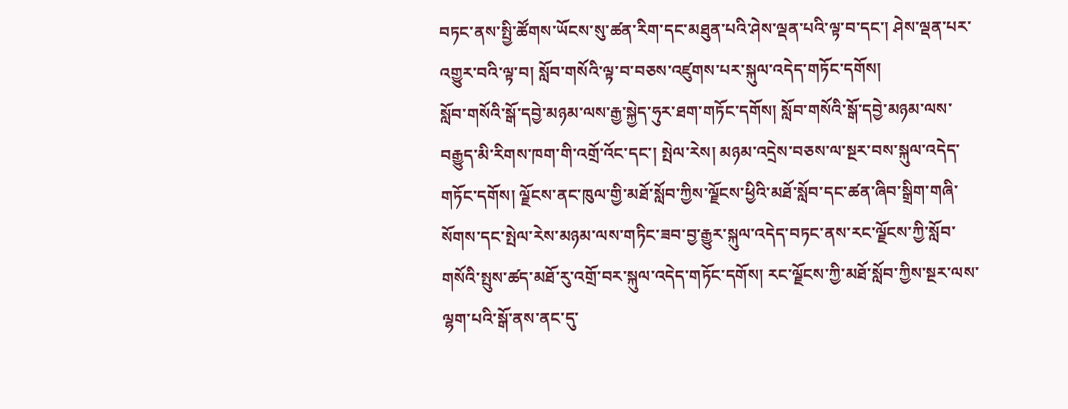བཏང་ནས་སྤྱི་ཚོགས་ཡོངས་སུ་ཚན་རིག་དང་མཐུན་པའི་ཤེས་ལྡན་པའི་ལྟ་བ་དང་། ཤེས་ལྡན་པར་འགྱུར་བའི་ལྟ་བ། སློབ་གསོའི་ལྟ་བ་བཅས་འཛུགས་པར་སྐུལ་འདེད་གཏོང་དགོས།
སློབ་གསོའི་སྒོ་དབྱེ་མཉམ་ལས་རྒྱ་སྐྱེད་ཧུར་ཐག་གཏོང་དགོས། སློབ་གསོའི་སྒོ་དབྱེ་མཉམ་ལས་བརྒྱུད་མི་རིགས་ཁག་གི་འགྲོ་འོང་དང་། སྤེལ་རེས། མཉམ་འདྲེས་བཅས་ལ་སྔར་བས་སྐུལ་འདེད་གཏོང་དགོས། ལྗོངས་ནང་ཁུལ་གྱི་མཐོ་སློབ་ཀྱིས་ལྗོངས་ཕྱིའི་མཐོ་སློབ་དང་ཚན་ཞིབ་སྒྲིག་གཞི་སོགས་དང་སྤེལ་རེས་མཉམ་ལས་གཏིང་ཟབ་བྱ་རྒྱུར་སྐུལ་འདེད་བཏང་ནས་རང་ལྗོངས་ཀྱི་སློབ་གསོའི་སྤུས་ཚད་མཐོ་རུ་འགྲོ་བར་སྐུལ་འདེད་གཏོང་དགོས། རང་ལྗོངས་ཀྱི་མཐོ་སློབ་ཀྱིས་སྔར་ལས་ལྷག་པའི་སྒོ་ནས་ནང་དུ་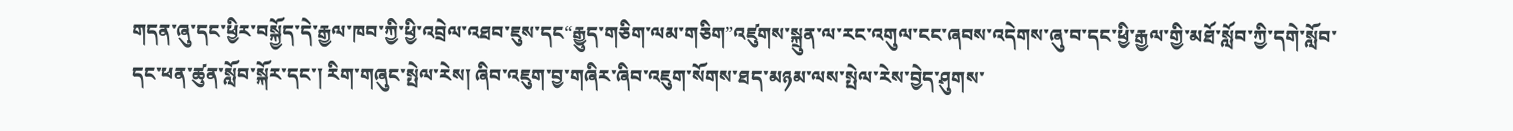གདན་ཞུ་དང་ཕྱིར་བསྐྱོད་དེ་རྒྱལ་ཁབ་ཀྱི་ཕྱི་འབྲེལ་འཐབ་ཇུས་དང“རྒྱུད་གཅིག་ལམ་གཅིག”འཛུགས་སྐྲུན་ལ་རང་འགུལ་ངང་ཞབས་འདེགས་ཞུ་བ་དང་ཕྱི་རྒྱལ་གྱི་མཐོ་སློབ་ཀྱི་དགེ་སློབ་དང་ཕན་ཚུན་སློབ་སྐོར་དང་། རིག་གཞུང་སྤེལ་རེས། ཞིབ་འཇུག་བྱ་གཞིར་ཞིབ་འཇུག་སོགས་ཐད་མཉམ་ལས་སྤེལ་རེས་བྱེད་ཤུགས་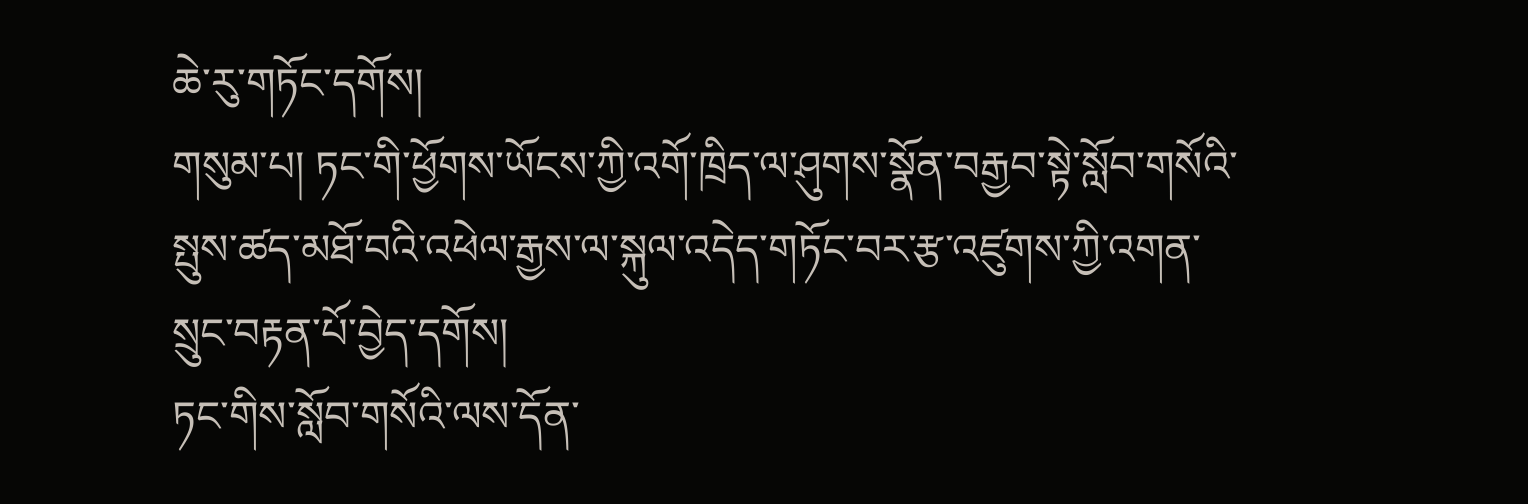ཆེ་རུ་གཏོང་དགོས།
གསུམ་པ། ཏང་གི་ཕྱོགས་ཡོངས་ཀྱི་འགོ་ཁྲིད་ལ་ཤུགས་སྣོན་བརྒྱབ་སྟེ་སློབ་གསོའི་སྤུས་ཚད་མཐོ་བའི་འཕེལ་རྒྱས་ལ་སྐུལ་འདེད་གཏོང་བར་རྩ་འཛུགས་ཀྱི་འགན་སྲུང་བརྟན་པོ་བྱེད་དགོས།
ཏང་གིས་སློབ་གསོའི་ལས་དོན་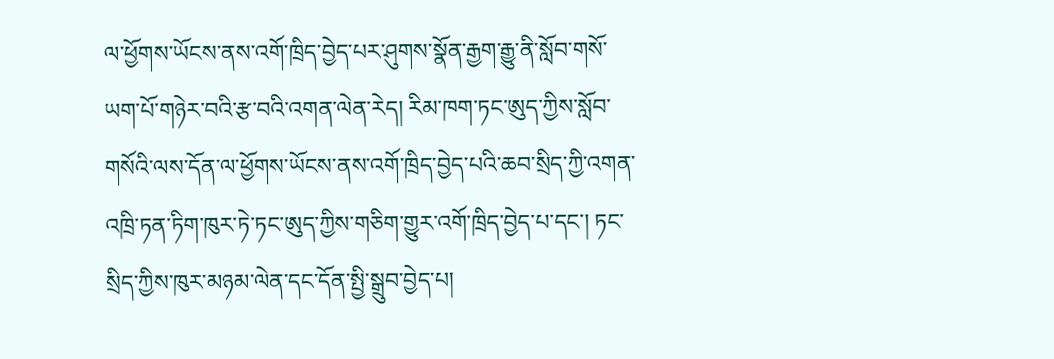ལ་ཕྱོགས་ཡོངས་ནས་འགོ་ཁྲིད་བྱེད་པར་ཤུགས་སྣོན་རྒྱག་རྒྱུ་ནི་སློབ་གསོ་ཡག་པོ་གཉེར་བའི་རྩ་བའི་འགན་ལེན་རེད། རིམ་ཁག་ཏང་ཨུད་ཀྱིས་སློབ་གསོའི་ལས་དོན་ལ་ཕྱོགས་ཡོངས་ནས་འགོ་ཁྲིད་བྱེད་པའི་ཆབ་སྲིད་ཀྱི་འགན་འཁྲི་ཏན་ཏིག་ཁུར་ཏེ་ཏང་ཨུད་ཀྱིས་གཅིག་གྱུར་འགོ་ཁྲིད་བྱེད་པ་དང་། ཏང་སྲིད་ཀྱིས་ཁུར་མཉམ་ལེན་དང་དོན་སྤྱི་སྒྲུབ་བྱེད་པ།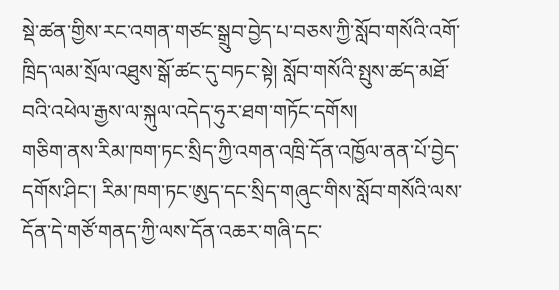སྡེ་ཚན་གྱིས་རང་འགན་གཙང་སྒྲུབ་བྱེད་པ་བཅས་ཀྱི་སློབ་གསོའི་འགོ་ཁྲིད་ལམ་སྲོལ་འཐུས་སྒོ་ཚང་དུ་བཏང་སྟེ། སློབ་གསོའི་སྤུས་ཚད་མཐོ་བའི་འཕེལ་རྒྱས་ལ་སྐུལ་འདེད་ཧུར་ཐག་གཏོང་དགོས།
གཅིག་ནས་རིམ་ཁག་ཏང་སྲིད་ཀྱི་འགན་འཁྲི་དོན་འཁྱོལ་ནན་པོ་བྱེད་དགོས་ཤིང་། རིམ་ཁག་ཏང་ཨུད་དང་སྲིད་གཞུང་གིས་སློབ་གསོའི་ལས་དོན་དེ་གཙོ་གནད་ཀྱི་ལས་དོན་འཆར་གཞི་དང་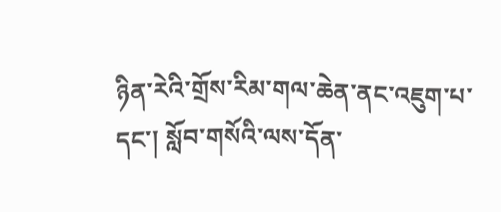ཉིན་རེའི་གྲོས་རིམ་གལ་ཆེན་ནང་འཇུག་པ་དང་། སློབ་གསོའི་ལས་དོན་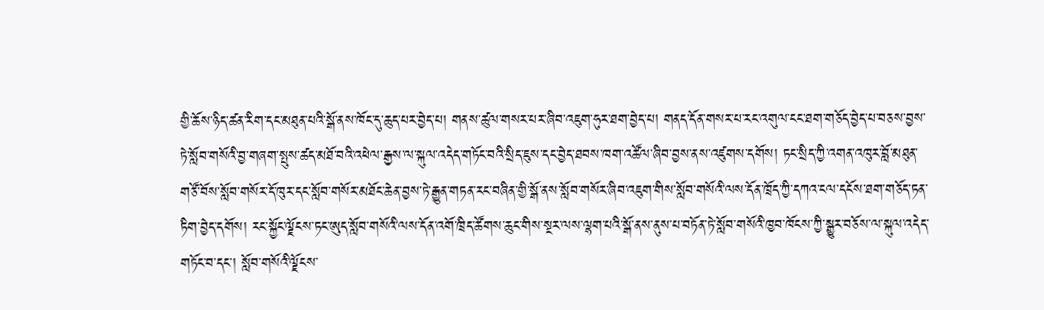གྱི་ཆོས་ཉིད་ཚན་རིག་དང་མཐུན་པའི་སྒོ་ནས་ཁོང་དུ་ཆུད་པར་བྱེད་པ། གནས་ཚུལ་གསར་པར་ཞིབ་འཇུག་ཧུར་ཐག་བྱེད་པ། གནད་དོན་གསར་པ་རང་འགུལ་ངང་ཐག་གཅོད་བྱེད་པ་བཅས་བྱས་ཏེ་སློབ་གསོའི་བྱ་གཞག་སྤུས་ཚད་མཐོ་བའི་འཕེལ་རྒྱས་ལ་སྐུལ་འདེད་གཏོང་བའི་སྲིད་ཇུས་དང་བྱེད་ཐབས་ཁག་འཚོལ་ཞིབ་བྱས་ནས་འཛུགས་དགོས། ཏང་སྲིད་ཀྱི་འགན་འཁུར་བློ་མཐུན་གཙོ་བོས་སློབ་གསོར་དོ་ཁུར་དང་སློབ་གསོར་མཐོང་ཆེན་བྱས་ཏེ་རྒྱུན་གཏན་རང་བཞིན་གྱི་སྒོ་ནས་སློབ་གསོར་ཞིབ་འཇུག་གིས་སློབ་གསོའི་ལས་དོན་ཁྲོད་ཀྱི་དཀའ་ངལ་དངོས་ཐག་གཅོད་ཏན་ཏིག་བྱེད་དགོས། རང་སྐྱོང་ལྗོངས་ཏང་ཨུད་སློབ་གསོའི་ལས་དོན་འགོ་ཁྲིད་ཚོགས་ཆུང་གིས་སྔར་ལས་ལྷག་པའི་སྒོ་ནས་ནུས་པ་བཏོན་ཏེ་སློབ་གསོའི་ཁྱབ་ཁོངས་ཀྱི་སྒྱུར་བཅོས་ལ་སྐུལ་འདེད་གཏོང་བ་དང་། སློབ་གསོའི་ལྗོངས་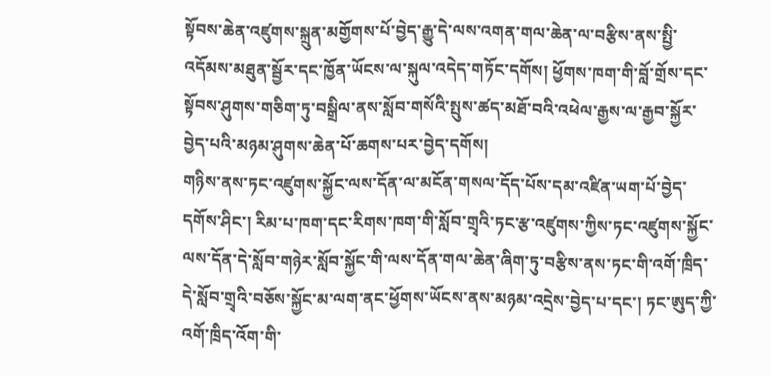སྟོབས་ཆེན་འཛུགས་སྐྲུན་མགྱོགས་པོ་བྱེད་རྒྱུ་དེ་ལས་འགན་གལ་ཆེན་ལ་བརྩིས་ནས་སྤྱི་འདོམས་མཐུན་སྦྱོར་དང་ཁྱོན་ཡོངས་ལ་སྐུལ་འདེད་གཏོང་དགོས། ཕྱོགས་ཁག་གི་བློ་གྲོས་དང་སྟོབས་ཤུགས་གཅིག་ཏུ་བསྒྲིལ་ནས་སློབ་གསོའི་སྤུས་ཚད་མཐོ་བའི་འཕེལ་རྒྱས་ལ་རྒྱབ་སྐྱོར་བྱེད་པའི་མཉམ་ཤུགས་ཆེན་པོ་ཆགས་པར་བྱེད་དགོས།
གཉིས་ནས་ཏང་འཛུགས་སྐྱོང་ལས་དོན་ལ་མངོན་གསལ་དོད་པོས་དམ་འཛིན་ཡག་པོ་བྱེད་དགོས་ཤིང་། རིམ་པ་ཁག་དང་རིགས་ཁག་གི་སློབ་གྲྭའི་ཏང་རྩ་འཛུགས་ཀྱིས་ཏང་འཛུགས་སྐྱོང་ལས་དོན་དེ་སློབ་གཉེར་སློབ་སྐྱོང་གི་ལས་དོན་གལ་ཆེན་ཞིག་ཏུ་བརྩིས་ནས་ཏང་གི་འགོ་ཁྲིད་དེ་སློབ་གྲྭའི་བཅོས་སྐྱོང་མ་ལག་ནང་ཕྱོགས་ཡོངས་ནས་མཉམ་འདྲེས་བྱེད་པ་དང་། ཏང་ཨུད་ཀྱི་འགོ་ཁྲིད་འོག་གི་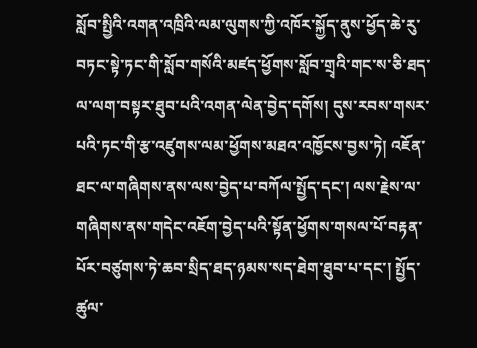སློབ་སྤྱིའི་འགན་འཁྲིའི་ལམ་ལུགས་ཀྱི་འཁོར་སྐྱོད་ནུས་ཕྱོད་ཆེ་རུ་བཏང་སྟེ་ཏང་གི་སློབ་གསོའི་མཛད་ཕྱོགས་སློབ་གྲྭའི་གང་ས་ཅི་ཐད་ལ་ལག་བསྟར་ཐུབ་པའི་འགན་ལེན་བྱེད་དགོས། དུས་རབས་གསར་པའི་ཏང་གི་རྩ་འཛུགས་ལམ་ཕྱོགས་མཐའ་འཁྱོངས་བྱས་ཏེ། འཇོན་ཐང་ལ་གཞིགས་ནས་ལས་བྱེད་པ་བཀོལ་སྤྱོད་དང་། ལས་རྗེས་ལ་གཞིགས་ནས་གདེང་འཇོག་བྱེད་པའི་སྟོན་ཕྱོགས་གསལ་པོ་བརྟན་པོར་བཙུགས་ཏེ་ཆབ་སྲིད་ཐད་ཉམས་སད་ཐེག་ཐུབ་པ་དང་། སྤྱོད་ཚུལ་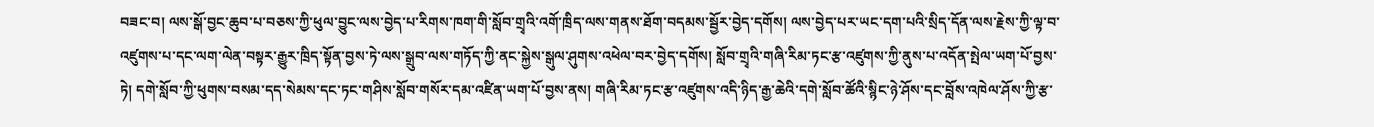བཟང་བ། ལས་སྒོ་བྱང་ཆུབ་པ་བཅས་ཀྱི་ཕུལ་བྱུང་ལས་བྱེད་པ་རིགས་ཁག་གི་སློབ་གྲྭའི་འགོ་ཁྲིད་ལས་གནས་ཐོག་བདམས་སྦྱོར་བྱེད་དགོས། ལས་བྱེད་པར་ཡང་དག་པའི་སྲིད་དོན་ལས་རྗེས་ཀྱི་ལྟ་བ་འཛུགས་པ་དང་ལག་ལེན་བསྟར་རྒྱུར་ཁྲིད་སྟོན་བྱས་ཏེ་ལས་སྒྲུབ་ལས་གཏོད་ཀྱི་ནང་སྐྱེས་སྒུལ་ཤུགས་འཕེལ་བར་བྱེད་དགོས། སློབ་གྲྭའི་གཞི་རིམ་ཏང་རྩ་འཛུགས་ཀྱི་ནུས་པ་འདོན་སྤེལ་ཡག་པོ་བྱས་ཏེ། དགེ་སློབ་ཀྱི་ཕུགས་བསམ་དད་སེམས་དང་ཏང་གཤིས་སློབ་གསོར་དམ་འཛིན་ཡག་པོ་བྱས་ནས། གཞི་རིམ་ཏང་རྩ་འཛུགས་འདི་ཉིད་རྒྱ་ཆེའི་དགེ་སློབ་ཚོའི་སྙིང་ཉེ་ཤོས་དང་བློས་འཁེལ་ཤོས་ཀྱི་རྩ་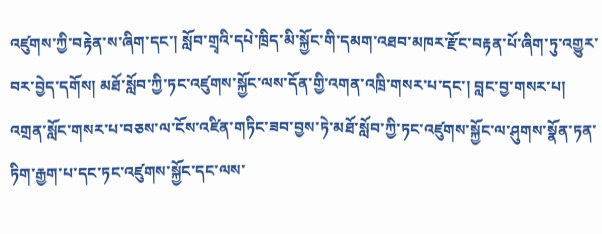འཛུགས་ཀྱི་བརྟེན་ས་ཞིག་དང་། སློབ་གྲྭའི་དཔེ་ཁྲིད་མི་སྐྱོང་གི་དམག་འཐབ་མཁར་རྫོང་བརྟན་པོ་ཞིག་ཏུ་འགྱུར་བར་བྱེད་དགོས། མཐོ་སློབ་ཀྱི་ཏང་འཛུགས་སྐྱོང་ལས་དོན་གྱི་འགན་འཁྲི་གསར་པ་དང་། བླང་བྱ་གསར་པ། འགྲན་སློང་གསར་པ་བཅས་ལ་ངོས་འཛིན་གཏིང་ཟབ་བྱས་ཏེ་མཐོ་སློབ་ཀྱི་ཏང་འཛུགས་སྐྱོང་ལ་ཤུགས་སྣོན་ཏན་ཏིག་རྒྱག་པ་དང་ཏང་འཛུགས་སྐྱོང་དང་ལས་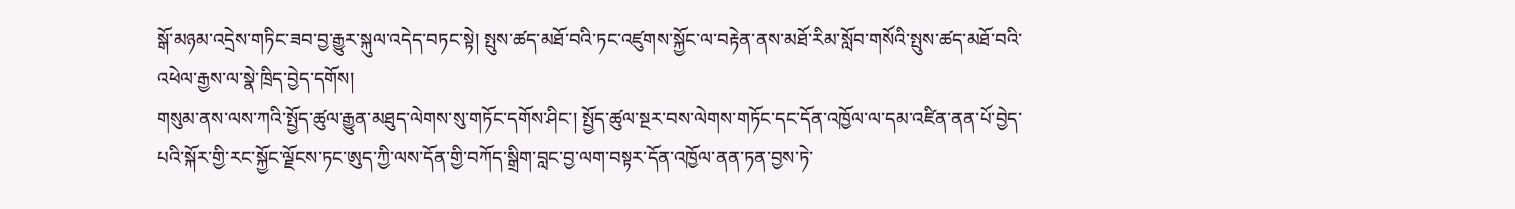སྒོ་མཉམ་འདྲེས་གཏིང་ཟབ་བྱ་རྒྱུར་སྐུལ་འདེད་བཏང་སྟེ། སྤུས་ཚད་མཐོ་བའི་ཏང་འཛུགས་སྐྱོང་ལ་བརྟེན་ནས་མཐོ་རིམ་སློབ་གསོའི་སྤུས་ཚད་མཐོ་བའི་འཕེལ་རྒྱས་ལ་སྣེ་ཁྲིད་བྱེད་དགོས།
གསུམ་ནས་ལས་ཀའི་སྤྱོད་ཚུལ་རྒྱུན་མཐུད་ལེགས་སུ་གཏོང་དགོས་ཤིང་། སྤྱོད་ཚུལ་སྔར་བས་ལེགས་གཏོང་དང་དོན་འཁྱོལ་ལ་དམ་འཛིན་ནན་པོ་བྱེད་པའི་སྐོར་གྱི་རང་སྐྱོང་ལྗོངས་ཏང་ཨུད་ཀྱི་ལས་དོན་གྱི་བཀོད་སྒྲིག་བླང་བྱ་ལག་བསྟར་དོན་འཁྱོལ་ནན་ཏན་བྱས་ཏེ་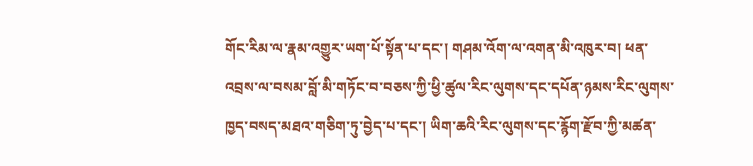གོང་རིམ་ལ་རྣམ་འགྱུར་ཡག་པོ་སྟོན་པ་དང་། གཤམ་འོག་ལ་འགན་མི་འཁུར་བ། ཕན་འབྲས་ལ་བསམ་བློ་མི་གཏོང་བ་བཅས་ཀྱི་ཕྱི་ཚུལ་རིང་ལུགས་དང་དཔོན་ཉམས་རིང་ལུགས་ཁྱད་བསད་མཐའ་གཅིག་ཏུ་བྱེད་པ་དང་། ཡིག་ཆའི་རིང་ལུགས་དང་རྙོག་རྫོབ་ཀྱི་མཚན་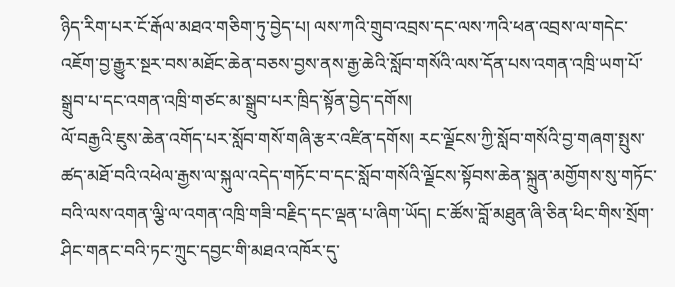ཉིད་རིག་པར་ངོ་རྒོལ་མཐའ་གཅིག་ཏུ་བྱེད་པ། ལས་ཀའི་གྲུབ་འབྲས་དང་ལས་ཀའི་ཕན་འབྲས་ལ་གདེང་འཇོག་བྱ་རྒྱུར་སྔར་བས་མཐོང་ཆེན་བཅས་བྱས་ནས་རྒྱ་ཆེའི་སློབ་གསོའི་ལས་དོན་པས་འགན་འཁྲི་ཡག་པོ་སྒྲུབ་པ་དང་འགན་འཁྲི་གཙང་མ་སྒྲུབ་པར་ཁྲིད་སྟོན་བྱེད་དགོས།
ལོ་བརྒྱའི་ཇུས་ཆེན་འགོད་པར་སློབ་གསོ་གཞི་རྩར་འཛིན་དགོས། རང་ལྗོངས་ཀྱི་སློབ་གསོའི་བྱ་གཞག་སྤུས་ཚད་མཐོ་བའི་འཕེལ་རྒྱས་ལ་སྐུལ་འདེད་གཏོང་བ་དང་སློབ་གསོའི་ལྗོངས་སྟོབས་ཆེན་སྐྲུན་མགྱོགས་སུ་གཏོང་བའི་ལས་འགན་ལྕི་ལ་འགན་འཁྲི་གཟི་བརྗིད་དང་ལྡན་པ་ཞིག་ཡོད། ང་ཚོས་བློ་མཐུན་ཞི་ཅིན་ཕིང་གིས་སྲོག་ཤིང་གནང་བའི་ཏང་ཀྲུང་དབྱང་གི་མཐའ་འཁོར་དུ་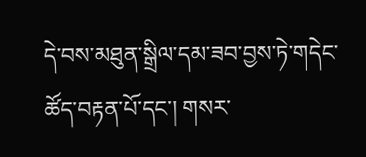དེ་བས་མཐུན་སྒྲིལ་དམ་ཟབ་བྱས་ཏེ་གདེང་ཚོད་བརྟན་པོ་དང་། གསར་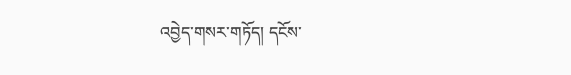འབྱེད་གསར་གཏོད། དངོས་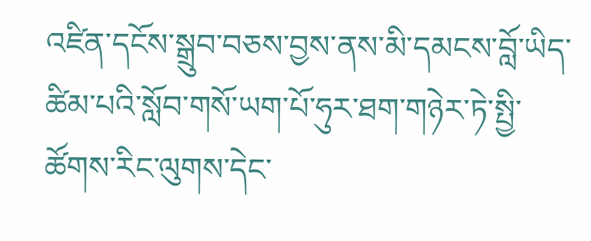འཛིན་དངོས་སྒྲུབ་བཅས་བྱས་ནས་མི་དམངས་བློ་ཡིད་ཚིམ་པའི་སློབ་གསོ་ཡག་པོ་ཧུར་ཐག་གཉེར་ཏེ་སྤྱི་ཚོགས་རིང་ལུགས་དེང་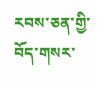རབས་ཅན་གྱི་བོད་གསར་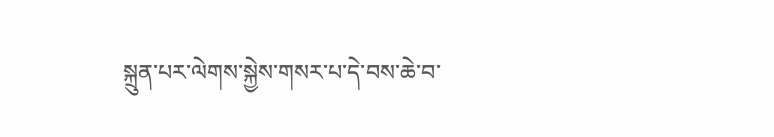སྐྲུན་པར་ལེགས་སྐྱེས་གསར་པ་དེ་བས་ཆེ་བ་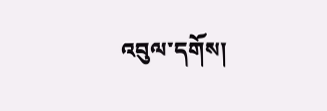འབུལ་དགོས།